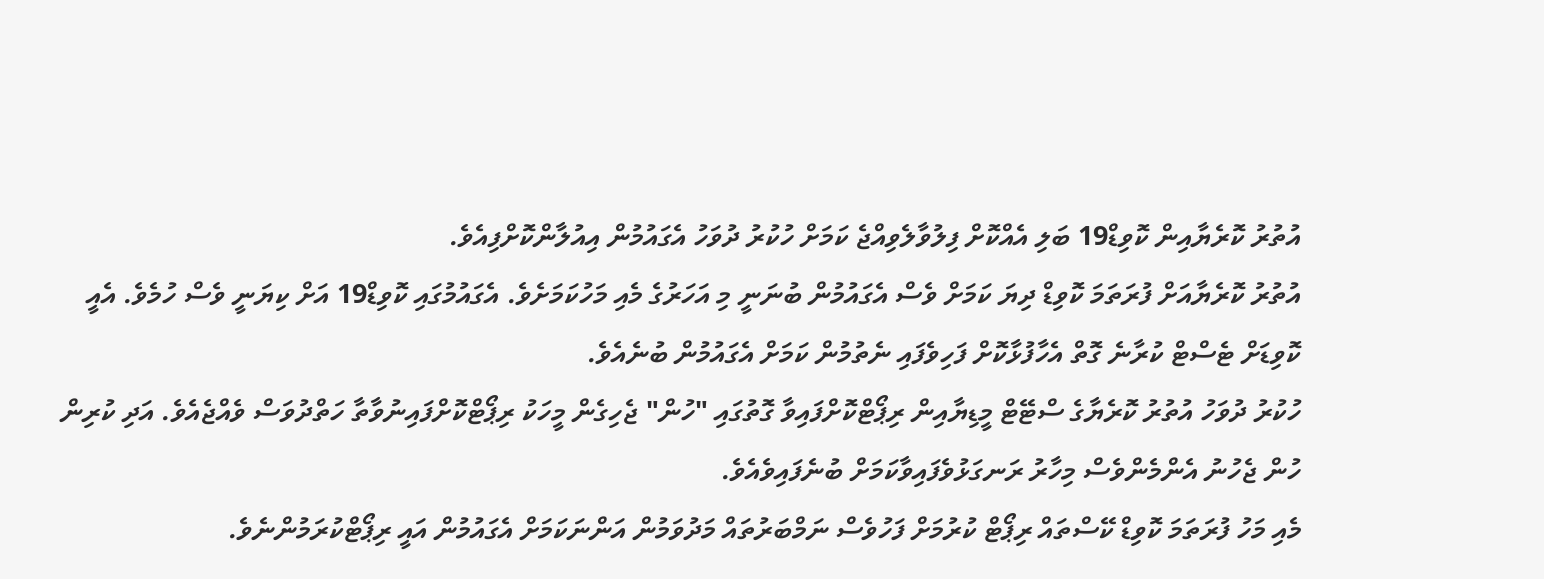އުތުރު ކޮރެޔާއިން ކޮވިޑް19 ބަލި އެއްކޮށް ފިލުވާލެވިއްޖެ ކަމަށް ހުކުރު ދުވަހު އެގައުމުން އިއުލާންކޮށްފިއެވެ.
އުތުރު ކޮރެޔާއަށް ފުރަތަމަ ކޮވިޑް ދިޔަ ކަމަށް ވެސް އެގައުމުން ބުނަނީ މި އަހަރުގެ މެއި މަހުކަމަށެވެ. އެގައުމުގައި ކޮވިޑް19 އަށް ކިޔަނީ ވެސް ހުމެވެ. އެއީ ކޮވިޑަށް ޓެސްޓް ކުރާނެ ގޮތް އެހާފުޅާކޮށް ފަހިވެފައި ނެތުމުން ކަމަށް އެގައުމުން ބުނެއެވެ.
ހުކުރު ދުވަހު އުތުރު ކޮރެޔާގެ ސްޓޭޓް މީޑިޔާއިން ރިޕޯޓްކޮށްފައިވާ ގޮތުގައި "ހުން" ޖެހިގެން މީހަކު ރިޕޯޓްކޮށްފައިނުވާތާ ހަތްދުވަސް ވެއްޖެއެވެ. އަދި ކުރިން ހުން ޖެހުނު އެންމެންވެސް މިހާރު ރަނގަޅުވެފައިވާކަމަށް ބުނެފައިވެއެވެ.
މެއި މަހު ފުރަތަމަ ކޮވިޑް ކޭސްތައް ރިޕޯޓް ކުރުމަށް ފަހުވެސް ނަމްބަރުތައް މަދުވަމުން އަންނަކަމަށް އެގައުމުން އައީ ރިޕޯޓްކުރަމުންނެވެ.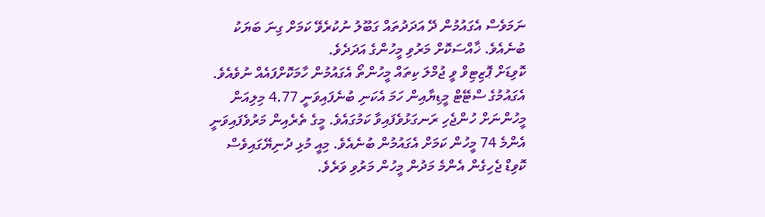ނަމަވެސް އެގައުމުން ދޭ އަދަދުތައް ގަބޫލު ނުކުރެވޭ ކަމަށް ގިނަ ބަޔަކު ބުނެއެވެ. ޚާއްސަކޮށް މަރުވި މީހުންގެ އަދަދެވެ.
ކޮވިޑަށް ޕޮޒިޓިވް ވީ ޖުމްލަ ކިތައް މީހުންތޯ އެގައުމުން ހާމަކޮށްފައެއް ނުވެއެވެ. އެގައުމުގެ ސްޓޭޓް މީޑިޔާއިން ހަމަ އެކަނި ބުނެފައިވަނީ 4.77 މިލިއަން މީހުންނަށް ހުންޖެހި ރަނގަޅުވެފައިވާ ކަމުގައެވެ. މީގެ ތެރެއިން މަރުވެފައިވަނީ އެންމެ 74 މީހުން ކަމަށް އެގައުމުން ބުނެއެވެ. މިއީ މުޅި ދުނިޔޭގައިވެސް ކޮވިޑް ޖެހިގެން އެންމެ މަދުން މީހުން މަރުވި ވަރެވެ.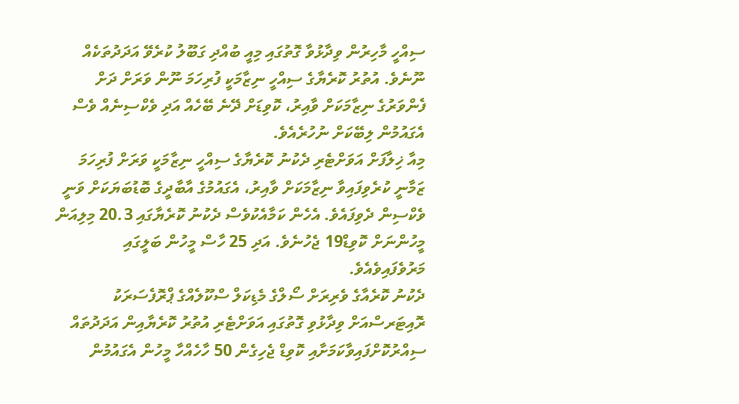ސިއްހީ މާހިރުން ވިދާޅުވާ ގޮތުގައި މިއީ ބުއްދި ގަބޫލު ކުރެވޭ އަދަދުތަކެއް ނޫނެވެ. އުތުރު ކޮރެޔާގެ ސިއްހީ ނިޒާމަކީ ފުރިހަމަ ނޫން ވަރަށް ދަށް ފެންވަރުގެ ނިޒާމަކަށް ވާއިރު، ކޮވިޑަށް ދޭނެ ބޭހެއް އަދި ވެކްސިނެއް ވެސް އެގައުމުން ލިބޭކަށް ނުހުރެއެވެ.
މިއާ ޚިލާފަށް އަވަށްޓެރި ދެކުނު ކޮރެޔާގެ ސިއްހީ ނިޒާމަކީ ވަރަށް ފުރިހަމަ ޒަމާނީ ކުރެވިފައިވާ ނިޒާމަކަށް ވާއިރު، އެގައުމުގެ އާބާދީގެ ބޮޑުބަޔަކަށް ވަނީ ވެކްސިން ދެވިފައެވެ. އެހެން ކަމާއެކުވެސް ދެކުނު ކޮރެޔާގައި 20.3 މިލިއަން މީހުންނަށް ކޮވިޑް19 ޖެހުނެވެ. އަދި 25 ހާސް މީހުން ބަލީގައި މަރުވެފައިވެއެވެ.
ދެކުނު ކޮރެއާގެ ވެރިރަށް ސޯލްގެ މެޑިކަލް ސްކޫލެއްގެ ޕްރޮފެސަރަކު ރޮއިޓަރސްއަށް ވިދާޅުވި ގޮތުގައި އަވަށްޓެރި އުތުރު ކޮރެޔާއިން އަދަދުތައް ސިއްރުކޮށްފައިވާކަމަށާއި ކޮވިޑް ޖެހިގެން 50 ހާހެއްހާ މީހުން އެގައުމުން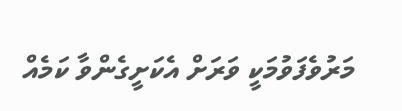މަރުވެފަވުމަކީ ވަރަށް އެކަށީގެންވާ ކަމެއް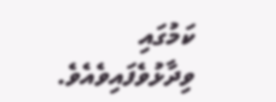ކަމުގައި ވިދާޅުވެފައިވެއެވެ.